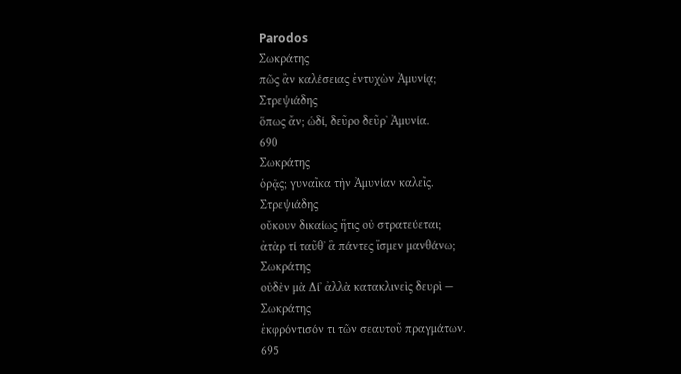Parodos
Σωκράτης
πῶς ἂν καλέσειας ἐντυχὼν Ἀμυνίᾳ;
Στρεψιάδης
ὅπως ἄν; ὡδί, δεῦρο δεῦρʼ Ἀμυνία.
690
Σωκράτης
ὁρᾷς; γυναῖκα τὴν Ἀμυνίαν καλεῖς.
Στρεψιάδης
οὔκουν δικαίως ἥτις οὐ στρατεύεται;
ἀτὰρ τί ταῦθʼ ἃ πάντες ἴσμεν μανθάνω;
Σωκράτης
οὐδὲν μὰ Δίʼ ἀλλὰ κατακλινεὶς δευρὶ —
Σωκράτης
ἐκφρόντισόν τι τῶν σεαυτοῦ πραγμάτων.
695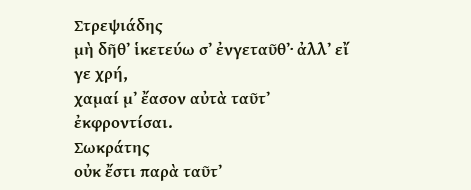Στρεψιάδης
μὴ δῆθʼ ἱκετεύω σʼ ἐνγεταῦθʼ· ἀλλʼ εἴ γε χρή,
χαμαί μʼ ἔασον αὐτὰ ταῦτʼ ἐκφροντίσαι.
Σωκράτης
οὐκ ἔστι παρὰ ταῦτʼ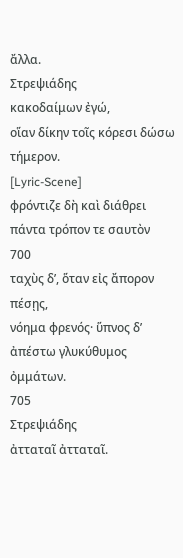ἄλλα.
Στρεψιάδης
κακοδαίμων ἐγώ,
οἵαν δίκην τοῖς κόρεσι δώσω τήμερον.
[Lyric-Scene]
φρόντιζε δὴ καὶ διάθρει πάντα τρόπον τε σαυτὸν
700
ταχὺς δʼ, ὅταν εἰς ἄπορον πέσῃς,
νόημα φρενός· ὕπνος δʼ ἀπέστω γλυκύθυμος ὀμμάτων.
705
Στρεψιάδης
ἀτταταῖ ἀτταταῖ.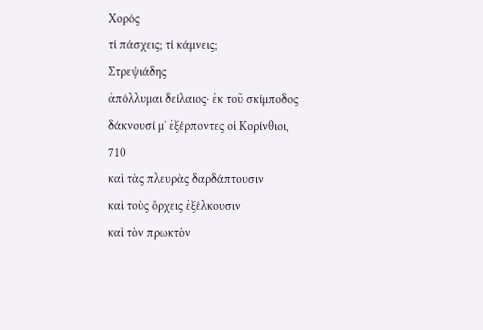Χορός
τί πάσχεις; τί κάμνεις;
Στρεψιάδης
ἀπόλλυμαι δείλαιος· ἐκ τοῦ σκίμποδος
δάκνουσί μʼ ἐξέρποντες οἱ Κορίνθιοι,
710
καὶ τὰς πλευρὰς δαρδάπτουσιν
καὶ τοὺς ὄρχεις ἐξέλκουσιν
καὶ τὸν πρωκτὸν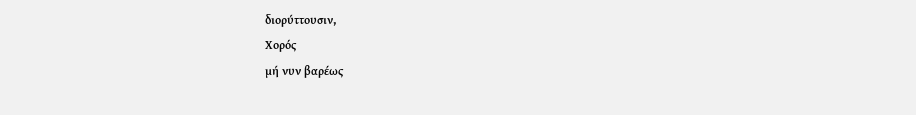διορύττουσιν,
Χορός
μή νυν βαρέως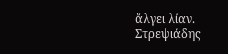ἄλγει λίαν.
Στρεψιάδης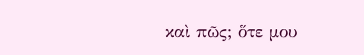καὶ πῶς; ὅτε μου